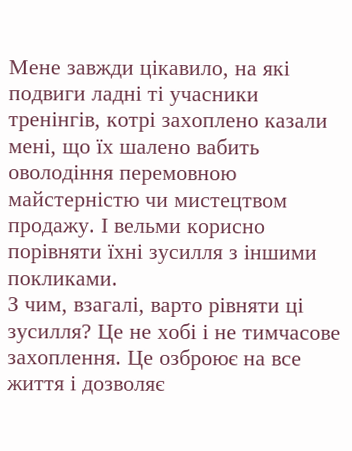Мене завжди цікавило, на які подвиги ладні ті учасники тренінгів, котрі захоплено казали мені, що їх шалено вабить оволодіння перемовною майстерністю чи мистецтвом продажу. І вельми корисно порівняти їхні зусилля з іншими покликами.
З чим, взагалі, варто рівняти ці зусилля? Це не хобі і не тимчасове захоплення. Це озброює на все життя і дозволяє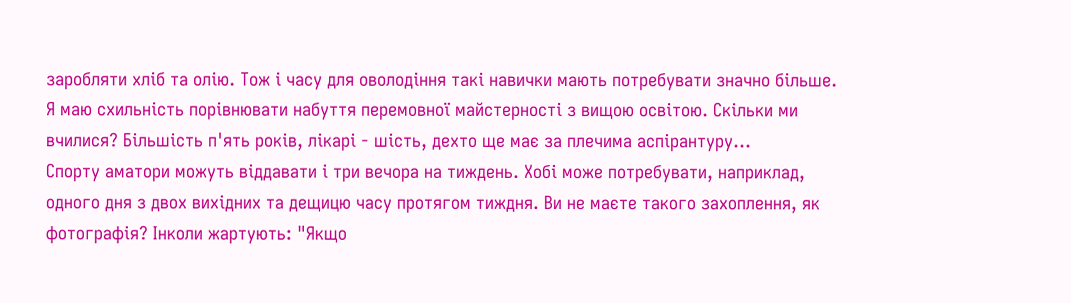заробляти хліб та олію. Тож і часу для оволодіння такі навички мають потребувати значно більше.
Я маю схильність порівнювати набуття перемовної майстерності з вищою освітою. Скільки ми вчилися? Більшість п'ять років, лікарі - шість, дехто ще має за плечима аспірантуру...
Спорту аматори можуть віддавати і три вечора на тиждень. Хобі може потребувати, наприклад, одного дня з двох вихідних та дещицю часу протягом тиждня. Ви не маєте такого захоплення, як фотографія? Інколи жартують: "Якщо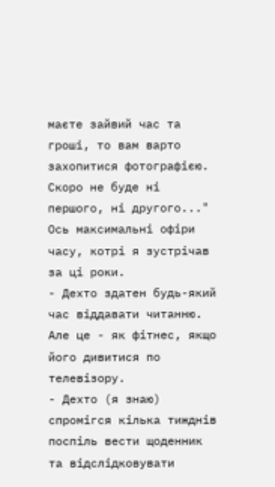маєте зайвий час та гроші, то вам варто захопитися фотографією. Скоро не буде ні першого, ні другого..."
Ось максимальні офіри часу, котрі я зустрічав за ці роки.
- Дехто здатен будь-який час віддавати читанню. Але це - як фітнес, якщо його дивитися по телевізору.
- Дехто (я знаю) спромігся кілька тижднів поспіль вести щоденник та відслідковувати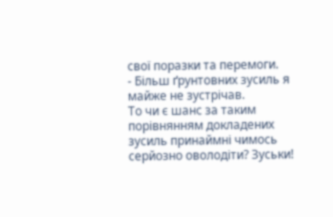свої поразки та перемоги.
- Більш ґрунтовних зусиль я майже не зустрічав.
То чи є шанс за таким порівнянням докладених зусиль принаймні чимось серйозно оволодіти? Зуськи!